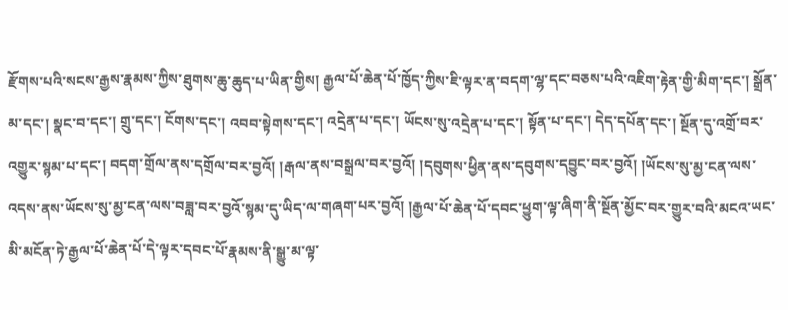རྫོགས་པའི་སངས་རྒྱས་རྣམས་ཀྱིས་ཐུགས་ཆུ་ཆུད་པ་ཡིན་གྱིས། རྒྱལ་པོ་ཆེན་པོ་ཁྱོད་ཀྱིས་ཇི་ལྟར་ན་བདག་ལྷ་དང་བཅས་པའི་འཇིག་རྟེན་གྱི་མིག་དང་། སྒྲོན་མ་དང་། སྣང་བ་དང་། གྲུ་དང་། ངོགས་དང་། འབབ་སྟེགས་དང་། འདྲེན་པ་དང་། ཡོངས་སུ་འདྲེན་པ་དང་། སྟོན་པ་དང་། དེད་དཔོན་དང་། སྔོན་དུ་འགྲོ་བར་འགྱུར་སྙམ་པ་དང་། བདག་གྲོལ་ནས་དགྲོལ་བར་བྱའོ། །རྒལ་ནས་བསྒྲལ་བར་བྱའོ། །དབུགས་ཕྱིན་ནས་དབུགས་དབྱུང་བར་བྱའོ། །ཡོངས་སུ་མྱ་ངན་ལས་འདས་ནས་ཡོངས་སུ་མྱ་ངན་ལས་བཟླ་བར་བྱའོ་སྙམ་དུ་ཡིད་ལ་གཞག་པར་བྱའོ། །རྒྱལ་པོ་ཆེན་པོ་དབང་ཕྱུག་ལྟ་ཞིག་ནི་སྔོན་མྱོང་བར་གྱུར་བའི་མངའ་ཡང་མི་མངོན་ཏེ་རྒྱལ་པོ་ཆེན་པོ་དེ་ལྟར་དབང་པོ་རྣམས་ནི་སྒྱུ་མ་ལྟ་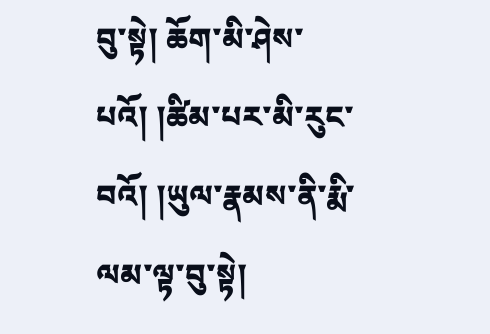བུ་སྟེ། ཆོག་མི་ཤེས་པའོ། །ཚིམ་པར་མི་རུང་བའོ། །ཡུལ་རྣམས་ནི་རྨི་ལམ་ལྟ་བུ་སྟེ།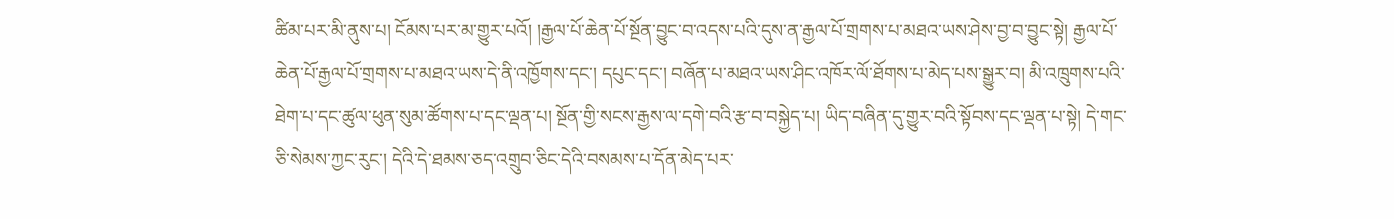ཚིམ་པར་མི་ནུས་པ། ངོམས་པར་མ་གྱུར་པའོ། །རྒྱལ་པོ་ཆེན་པོ་སྔོན་བྱུང་བ་འདས་པའི་དུས་ན་རྒྱལ་པོ་གྲགས་པ་མཐའ་ཡས་ཤེས་བྱ་བ་བྱུང་སྟེ། རྒྱལ་པོ་ཆེན་པོ་རྒྱལ་པོ་གྲགས་པ་མཐའ་ཡས་དེ་ནི་འཁྱོགས་དང་། དཔུང་དང་། བཞོན་པ་མཐའ་ཡས་ཤིང་འཁོར་ལོ་ཐོགས་པ་མེད་པས་སྒྱུར་བ། མི་འཁྲུགས་པའི་ཐེག་པ་དང་ཚུལ་ཕུན་སུམ་ཚོགས་པ་དང་ལྡན་པ། སྔོན་གྱི་སངས་རྒྱས་ལ་དགེ་བའི་རྩ་བ་བསྐྱེད་པ། ཡིད་བཞིན་དུ་གྱུར་བའི་སྟོབས་དང་ལྡན་པ་སྟེ། དེ་གང་ཅི་སེམས་ཀྱང་རུང་། དེའི་དེ་ཐམས་ཅད་འགྲུབ་ཅིང་དེའི་བསམས་པ་དོན་མེད་པར་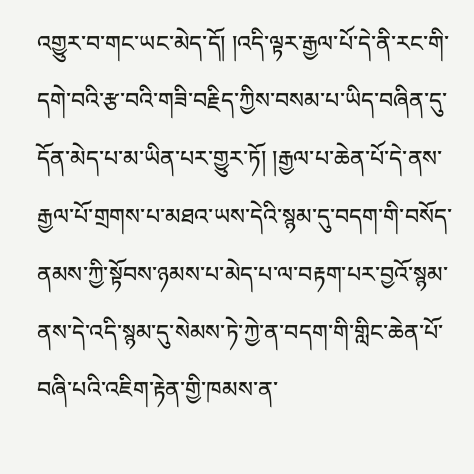འགྱུར་བ་གང་ཡང་མེད་དོ། །འདི་ལྟར་རྒྱལ་པོ་དེ་ནི་རང་གི་དགེ་བའི་རྩ་བའི་གཟི་བརྗིད་ཀྱིས་བསམ་པ་ཡིད་བཞིན་དུ་དོན་མེད་པ་མ་ཡིན་པར་གྱུར་ཏོ། །རྒྱལ་པ་ཆེན་པོ་དེ་ནས་རྒྱལ་པོ་གྲགས་པ་མཐའ་ཡས་དེའི་སྙམ་དུ་བདག་གི་བསོད་ནམས་ཀྱི་སྟོབས་ཉམས་པ་མེད་པ་ལ་བརྟག་པར་བྱའོ་སྙམ་ནས་དེ་འདི་སྙམ་དུ་སེམས་ཏེ་ཀྱེ་ན་བདག་གི་གླིང་ཆེན་པོ་བཞི་པའི་འཇིག་རྟེན་གྱི་ཁམས་ན་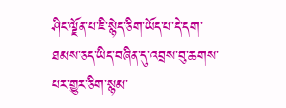ཤིང་ལྗོན་པ་ཇི་སྙེད་ཅིག་ཡོད་པ་དེ་དག་ཐམས་ཅད་ཡིད་བཞིན་དུ་འབྲས་བུ་ཆགས་པར་གྱུར་ཅིག་སྙམ་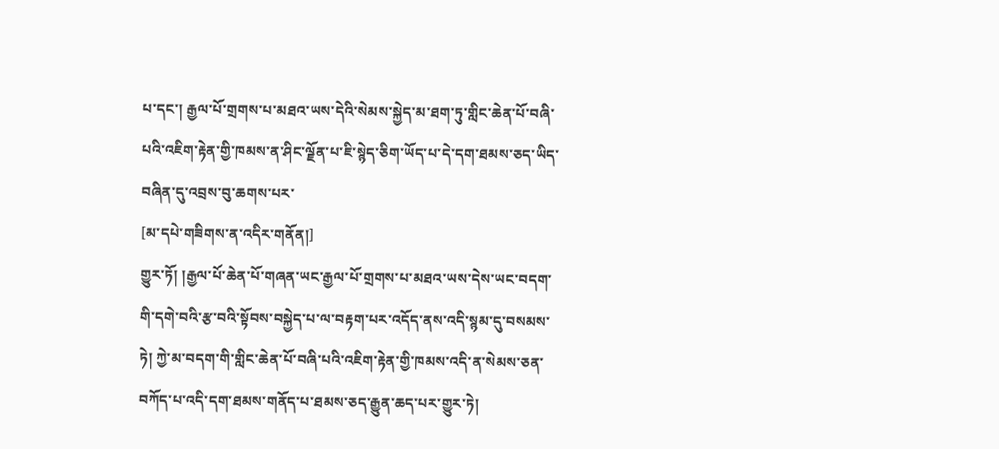པ་དང་། རྒྱལ་པོ་གྲགས་པ་མཐའ་ཡས་དེའི་སེམས་སྐྱེད་མ་ཐག་ཏུ་གླིང་ཆེན་པོ་བཞི་པའི་འཇིག་རྟེན་གྱི་ཁམས་ན་ཤིང་ལྗོན་པ་ཇི་སྙེད་ཅིག་ཡོད་པ་དེ་དག་ཐམས་ཅད་ཡིད་བཞིན་དུ་འབྲས་བུ་ཆགས་པར་
[མ་དཔེ་གཟིགས་ན་འདིར་གནོན།]
གྱུར་ཏོ། །རྒྱལ་པོ་ཆེན་པོ་གཞན་ཡང་རྒྱལ་པོ་གྲགས་པ་མཐའ་ཡས་དེས་ཡང་བདག་གི་དགེ་བའི་རྩ་བའི་སྟོབས་བསྐྱེད་པ་ལ་བརྟག་པར་འདོད་ནས་འདི་སྙམ་དུ་བསམས་ཏེ། ཀྱེ་མ་བདག་གི་གླིང་ཆེན་པོ་བཞི་པའི་འཇིག་རྟེན་གྱི་ཁམས་འདི་ན་སེམས་ཅན་བཀོད་པ་འདི་དག་ཐམས་གནོད་པ་ཐམས་ཅད་རྒྱུན་ཆད་པར་གྱུར་ཏེ།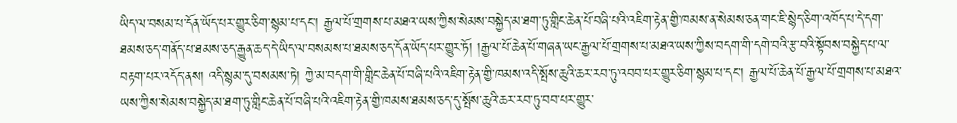ཡིད་ལ་བསམ་པ་དོན་ཡོད་པར་གྱུར་ཅིག་སྙམ་པ་དང་། རྒྱལ་པོ་གྲགས་པ་མཐའ་ཡས་ཀྱིས་སེམས་བསྐྱེད་མ་ཐག་ཏུ་གླིང་ཆེན་པོ་བཞི་པའི་འཇིག་རྟེན་གྱི་ཁམས་ན་སེམས་ཅན་གང་ཇི་སྙེད་ཅིག་འཁོད་པ་དེ་དག་ཐམས་ཅད་གནོད་པ་ཐམས་ཅད་རྒྱུན་ཆད་དེ་ཡིད་ལ་བསམས་པ་ཐམས་ཅད་དོན་ཡོད་པར་གྱུར་ཏོ། །རྒྱལ་པོ་ཆེན་པོ་གཞན་ཡང་རྒྱལ་པོ་གྲགས་པ་མཐའ་ཡས་ཀྱིས་བདག་གི་དགེ་བའི་རྩ་བའི་སྟོབས་བསྐྱེད་པ་ལ་བརྟག་པར་འདོད་ནས། འདི་སྙམ་དུ་བསམས་ཏེ། ཀྱེ་མ་བདག་གི་གླིང་ཆེན་པོ་བཞི་པའི་འཇིག་རྟེན་གྱི་ཁམས་འདི་སྤོས་ཆུའི་ཆར་རབ་ཏུ་འབབ་པར་གྱུར་ཅིག་སྙམ་པ་དང་། རྒྱལ་པོ་ཆེན་པོ་རྒྱལ་པོ་གྲགས་པ་མཐའ་ཡས་ཀྱིས་སེམས་བསྐྱེད་མ་ཐག་ཏུ་གླིང་ཆེན་པོ་བཞི་པའི་འཇིག་རྟེན་གྱི་ཁམས་ཐམས་ཅད་དུ་སྤོས་ཆུའི་ཆར་རབ་ཏུ་བབ་པར་གྱུར་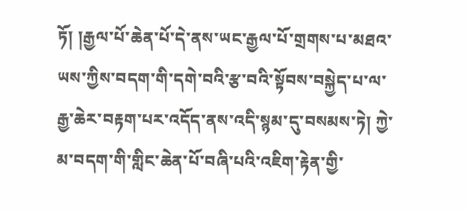ཏོ། །རྒྱལ་པོ་ཆེན་པོ་དེ་ནས་ཡང་རྒྱལ་པོ་གྲགས་པ་མཐའ་ཡས་ཀྱིས་བདག་གི་དགེ་བའི་རྩ་བའི་སྟོབས་བསྐྱེད་པ་ལ་རྒྱ་ཆེར་བརྟག་པར་འདོད་ནས་འདི་སྙམ་དུ་བསམས་ཏེ། ཀྱེ་མ་བདག་གི་གླིང་ཆེན་པོ་བཞི་པའི་འཇིག་རྟེན་གྱི་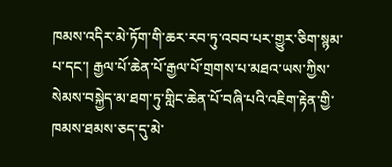ཁམས་འདིར་མེ་ཏོག་གི་ཆར་རབ་ཏུ་འབབ་པར་གྱུར་ཅིག་སྙམ་པ་དང་། རྒྱལ་པོ་ཆེན་པོ་རྒྱལ་པོ་གྲགས་པ་མཐའ་ཡས་ཀྱིས་སེམས་བསྐྱེད་མ་ཐག་ཏུ་གླིང་ཆེན་པོ་བཞི་པའི་འཇིག་རྟེན་གྱི་ཁམས་ཐམས་ཅད་དུ་མེ་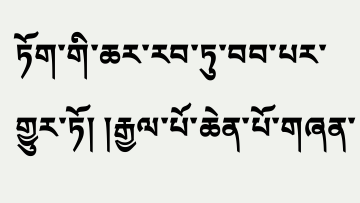ཏོག་གི་ཆར་རབ་ཏུ་བབ་པར་གྱུར་ཏོ། །རྒྱལ་པོ་ཆེན་པོ་གཞན་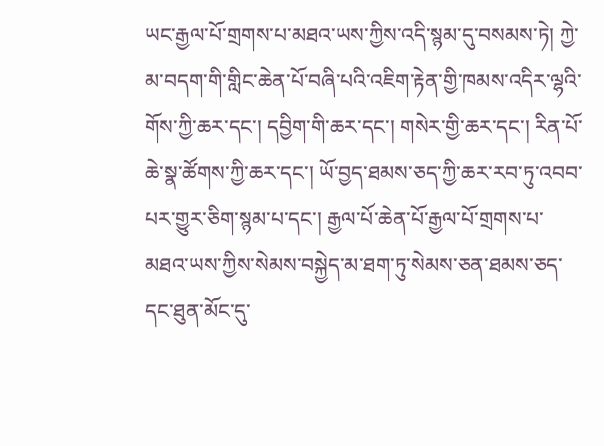ཡང་རྒྱལ་པོ་གྲགས་པ་མཐའ་ཡས་ཀྱིས་འདི་སྙམ་དུ་བསམས་ཏེ། ཀྱེ་མ་བདག་གི་གླིང་ཆེན་པོ་བཞི་པའི་འཇིག་རྟེན་གྱི་ཁམས་འདིར་ལྷའི་གོས་ཀྱི་ཆར་དང་། དབྱིག་གི་ཆར་དང་། གསེར་གྱི་ཆར་དང་། རིན་པོ་ཆེ་སྣ་ཚོགས་ཀྱི་ཆར་དང་། ཡོ་བྱད་ཐམས་ཅད་ཀྱི་ཆར་རབ་ཏུ་འབབ་པར་གྱུར་ཅིག་སྙམ་པ་དང་། རྒྱལ་པོ་ཆེན་པོ་རྒྱལ་པོ་གྲགས་པ་མཐའ་ཡས་ཀྱིས་སེམས་བསྐྱེད་མ་ཐག་ཏུ་སེམས་ཅན་ཐམས་ཅད་དང་ཐུན་མོང་དུ་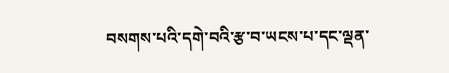བསགས་པའི་དགེ་བའི་རྩ་བ་ཡངས་པ་དང་ལྡན་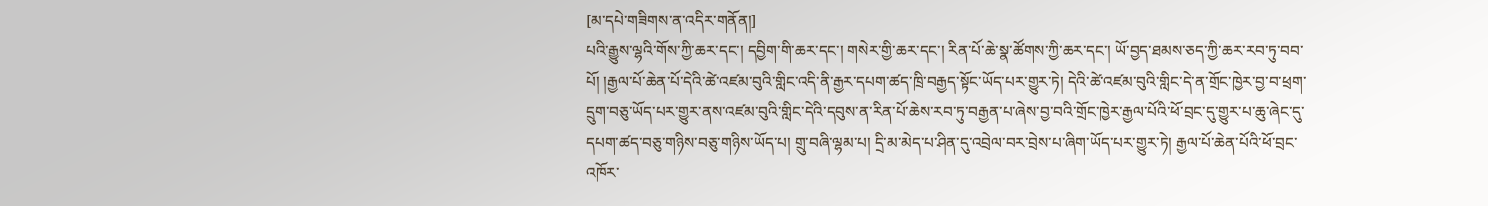[མ་དཔེ་གཟིགས་ན་འདིར་གནོན།]
པའི་རྒྱུས་ལྷའི་གོས་ཀྱི་ཆར་དང་། དབྱིག་གི་ཆར་དང་། གསེར་གྱི་ཆར་དང་། རིན་པོ་ཆེ་སྣ་ཚོགས་ཀྱི་ཆར་དང་། ཡོ་བྱད་ཐམས་ཅད་ཀྱི་ཆར་རབ་ཏུ་བབ་པོ། །རྒྱལ་པོ་ཆེན་པོ་དེའི་ཚེ་འཛམ་བུའི་གླིང་འདི་ནི་རྒྱར་དཔག་ཚད་ཁྲི་བརྒྱད་སྟོང་ཡོད་པར་གྱུར་ཏེ། དེའི་ཚེ་འཛམ་བུའི་གླིང་དེ་ན་གྲོང་ཁྱེར་བྱ་བ་ཕྲག་དྲུག་བཅུ་ཡོད་པར་གྱུར་ནས་འཛམ་བུའི་གླིང་དེའི་དབུས་ན་རིན་པོ་ཆེས་རབ་ཏུ་བརྒྱན་པ་ཞེས་བྱ་བའི་གྲོང་ཁྱེར་རྒྱལ་པོའི་ཕོ་བྲང་དུ་གྱུར་པ་ཆུ་ཞེང་དུ་དཔག་ཚད་བཅུ་གཉིས་བཅུ་གཉིས་ཡོད་པ། གྲུ་བཞི་ལྷམ་པ། དྲི་མ་མེད་པ་ཤིན་དུ་འབྲེལ་བར་བྲེས་པ་ཞིག་ཡོད་པར་གྱུར་ཏེ། རྒྱལ་པོ་ཆེན་པོའི་ཕོ་བྲང་འཁོར་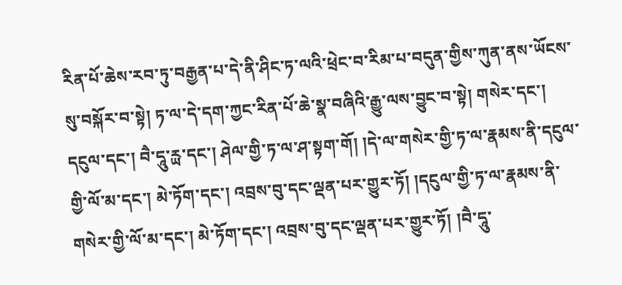རིན་པོ་ཆེས་རབ་ཏུ་བརྒྱན་པ་དེ་ནི་ཤིང་ཏ་ལའི་ཕྲེང་བ་རིམ་པ་བདུན་གྱིས་ཀུན་ནས་ཡོངས་སུ་བསྐོར་བ་སྟེ། ཏ་ལ་དེ་དག་ཀྱང་རིན་པོ་ཆེ་སྣ་བཞིའི་རྒྱུ་ལས་བྱུང་བ་སྟེ། གསེར་དང་། དངུལ་དང་། བཻ་དཱུ་ཪྻ་དང་། ཤེལ་གྱི་ཏ་ལ་ཤ་སྟག་གོ། །དེ་ལ་གསེར་གྱི་ཏ་ལ་རྣམས་ནི་དངུལ་གྱི་ལོ་མ་དང་། མེ་ཏོག་དང་། འབྲས་བུ་དང་ལྡན་པར་གྱུར་ཏོ། །དངུལ་གྱི་ཏ་ལ་རྣམས་ནི་གསེར་གྱི་ལོ་མ་དང་། མེ་ཏོག་དང་། འབྲས་བུ་དང་ལྡན་པར་གྱུར་ཏོ། །བཻ་དཱུ་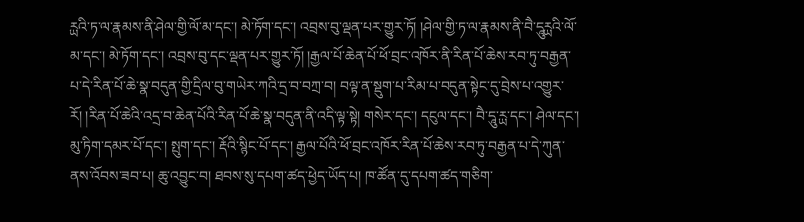ཪྻའི་ཏ་ལ་རྣམས་ནི་ཤེལ་གྱི་ལོ་མ་དང་། མེ་ཏོག་དང་། འབྲས་བུ་ལྡན་པར་གྱུར་ཏོ། །ཤེལ་གྱི་ཏ་ལ་རྣམས་ནི་བཻ་དཱུཪྻའི་ལོ་མ་དང་། མེ་ཏོག་དང་། འབྲས་བུ་དང་ལྡན་པར་གྱུར་ཏོ། །རྒྱལ་པོ་ཆེན་པོ་ཕོ་བྲང་འཁོར་ནི་རིན་པོ་ཆེས་རབ་ཏུ་བརྒྱན་པ་དེ་རིན་པོ་ཆེ་སྣ་བདུན་གྱི་དྲིལ་བུ་གཡེར་ཀའི་དྲ་བ་བཀྲ་བ། བལྟ་ན་སྡུག་པ་རིམ་པ་བདུན་སྟེང་དུ་བྲེས་པ་འགྱུར་རོ། །རིན་པོ་ཆེའི་འདྲ་བ་ཆེན་པོའི་རིན་པོ་ཆེ་སྣ་བདུན་ནི་འདི་ལྟ་སྟེ། གསེར་དང་། དངུལ་དང་། བཻ་དཱུ་ཪྻ་དང་། ཤེལ་དང་། མུ་ཏིག་དམར་པོ་དང་། སྤུག་དང་། རྡོའི་སྙིང་པོ་དང་། རྒྱལ་པོའི་ཕོ་བྲང་འཁོར་རིན་པོ་ཆེས་རབ་ཏུ་བརྒྱན་པ་དེ་ཀུན་ནས་འོབས་ཟབ་པ། ཆུ་འབྱུང་བ། ཐབས་སུ་དཔག་ཚད་ཕྱེད་ཡོད་པ། ཁ་ཚོན་དུ་དཔག་ཚད་གཅིག་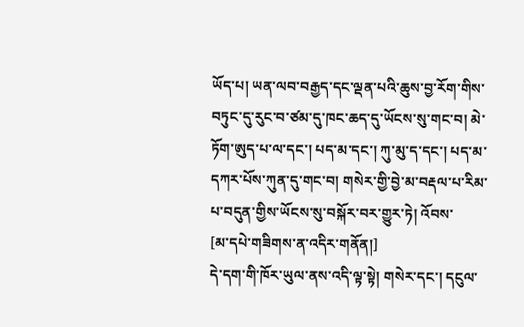ཡོད་པ། ཡན་ལབ་བརྒྱད་དང་ལྡན་པའི་ཆུས་བྱ་རོག་གིས་བཏུང་དུ་རུང་བ་ཙམ་དུ་ཁང་ཆད་དུ་ཡོངས་སུ་གང་བ། མེ་ཏོག་ཨུད་པ་ལ་དང་། པད་མ་དང་། ཀུ་མུ་ད་དང་། པད་མ་དཀར་པོས་ཀུན་དུ་གང་བ། གསེར་གྱི་བྱེ་མ་བརྡལ་པ་རིམ་པ་བདུན་གྱིས་ཡོངས་སུ་བསྐོར་བར་གྱུར་ཏེ། འོབས་
[མ་དཔེ་གཟིགས་ན་འདིར་གནོན།]
དེ་དག་གི་ཁོར་ཡུལ་ནས་འདི་ལྟ་སྟེ། གསེར་དང་། དངུལ་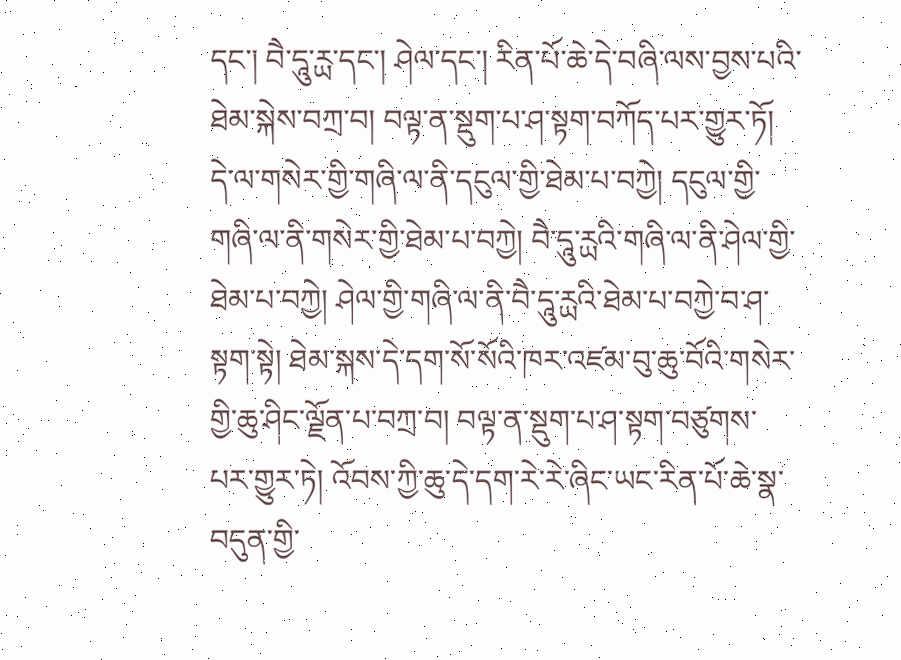དང་། བཻ་དཱུ་ཪྻ་དང་། ཤེལ་དང་། རིན་པོ་ཆེ་དེ་བཞི་ལས་བྱས་པའི་ཐེམ་སྐེས་བཀྲ་བ། བལྟ་ན་སྡུག་པ་ཤ་སྟག་བཀོད་པར་གྱུར་ཏོ། དེ་ལ་གསེར་གྱི་གཞི་ལ་ནི་དངུལ་གྱི་ཐེམ་པ་བཀྱེ། དངུལ་གྱི་གཞི་ལ་ནི་གསེར་གྱི་ཐེམ་པ་བཀྱེ། བཻ་དཱུ་ཪྻའི་གཞི་ལ་ནི་ཤེལ་གྱི་ཐེམ་པ་བཀྱེ། ཤེལ་གྱི་གཞི་ལ་ནི་བཻ་དཱུ་ཪྻའི་ཐེམ་པ་བཀྱེ་བ་ཤ་སྟག་སྟེ། ཐེམ་སྐས་དེ་དག་སོ་སོའི་ཁར་འཛམ་བུ་ཆུ་བོའི་གསེར་གྱི་ཆུ་ཤིང་ལྗོན་པ་བཀྲ་བ། བལྟ་ན་སྡུག་པ་ཤ་སྟག་བཙུགས་པར་གྱུར་ཏེ། འོབས་ཀྱི་ཆུ་དེ་དག་རེ་རེ་ཞིང་ཡང་རིན་པོ་ཆེ་སྣ་བདུན་གྱི་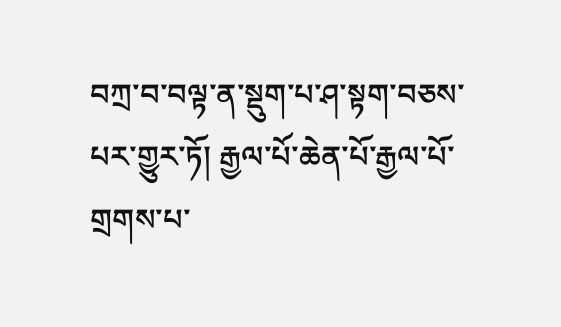བཀྲ་བ་བལྟ་ན་སྡུག་པ་ཤ་སྟག་བཅས་པར་གྱུར་ཏོ། རྒྱལ་པོ་ཆེན་པོ་རྒྱལ་པོ་གྲགས་པ་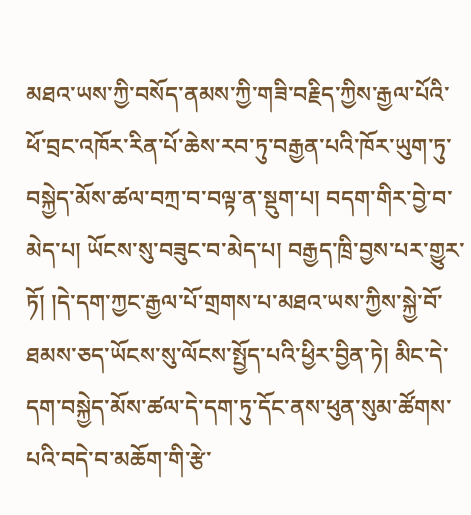མཐའ་ཡས་ཀྱི་བསོད་ནམས་ཀྱི་གཟི་བརྗིད་ཀྱིས་རྒྱལ་པོའི་ཕོ་བྲང་འཁོར་རིན་པོ་ཆེས་རབ་ཏུ་བརྒྱན་པའི་ཁོར་ཡུག་ཏུ་བསྐྱེད་མོས་ཚལ་བཀྲ་བ་བལྟ་ན་སྡུག་པ། བདག་གིར་བྱེ་བ་མེད་པ། ཡོངས་སུ་བཟུང་བ་མེད་པ། བརྒྱད་ཁྲི་བྱས་པར་གྱུར་ཏོ། །དེ་དག་ཀྱང་རྒྱལ་པོ་གྲགས་པ་མཐའ་ཡས་ཀྱིས་སྐྱེ་བོ་ཐམས་ཅད་ཡོངས་སུ་ལོངས་སྤྱོད་པའི་ཕྱིར་བྱིན་ཏེ། མིང་དེ་དག་བསྐྱེད་མོས་ཚལ་དེ་དག་ཏུ་དོང་ནས་ཕུན་སུམ་ཚོགས་པའི་བདེ་བ་མཆོག་གི་རྩེ་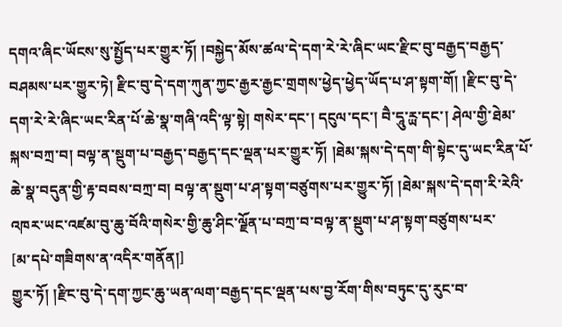དགའ་ཞིང་ཡོངས་སུ་སྤྱོད་པར་གྱུར་ཏོ། །བསྐྱེད་མོས་ཚལ་དེ་དག་རེ་རེ་ཞིང་ཡང་རྫིང་བུ་བརྒྱད་བརྒྱད་བཤམས་པར་གྱུར་ཏེ། རྫིང་བུ་དེ་དག་ཀུན་ཀྱང་རྒྱར་རྒྱང་གྲགས་ཕྱེད་ཕྱེད་ཡོད་པ་ཤ་སྟག་གོ། །རྫིང་བུ་དེ་དག་རེ་རེ་ཞིང་ཡང་རིན་པོ་ཆེ་སྣ་གཞི་འདི་ལྟ་སྟེ། གསེར་དང་། དངུལ་དང་། བཻ་དཱུ་ཪྻ་དང་། ཤེལ་གྱི་ཐེམ་སྐས་བཀྲ་བ། བལྟ་ན་སྡུག་པ་བརྒྱད་བརྒྱད་དང་ལྡན་པར་གྱུར་ཏོ། །ཐེམ་སྐས་དེ་དག་གི་སྟེང་དུ་ཡང་རིན་པོ་ཆེ་སྣ་བདུན་གྱི་རྟ་བབས་བཀྲ་བ། བལྟ་ན་སྡུག་པ་ཤ་སྟག་བཙུགས་པར་གྱུར་ཏོ། །ཐེམ་སྐས་དེ་དག་རི་རེའི་འཁར་ཡང་འཛམ་བུ་ཆུ་བོའི་གསེར་གྱི་ཆུ་ཤིང་ལྗོན་པ་བཀྲ་བ་བལྟ་ན་སྡུག་པ་ཤ་སྟག་བཙུགས་པར་
[མ་དཔེ་གཟིགས་ན་འདིར་གནོན།]
གྱུར་ཏོ། །རྫིང་བུ་དེ་དག་ཀྱང་ཆུ་ཡན་ལག་བརྒྱད་དང་ལྡན་པས་བྱ་རོག་གིས་བཏུང་དུ་རུང་བ་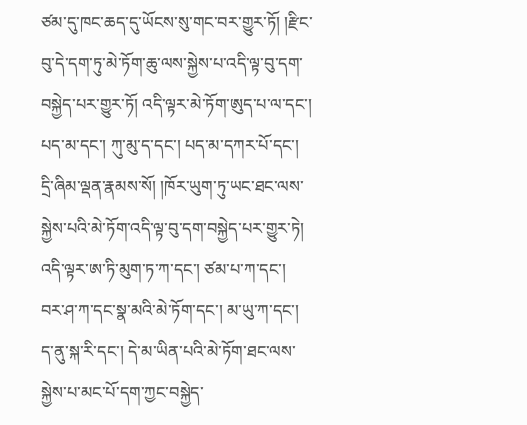ཙམ་དུ་ཁང་ཆད་དུ་ཡོངས་སུ་གང་བར་གྱུར་ཏོ། །རྫིང་བུ་དེ་དག་ཏུ་མེ་ཏོག་ཆུ་ལས་སྐྱེས་པ་འདི་ལྟ་བུ་དག་བསྐྱེད་པར་གྱུར་ཏོ། འདི་ལྟར་མེ་ཏོག་ཨུད་པ་ལ་དང་། པད་མ་དང་། ཀུ་མུ་ད་དང་། པད་མ་དཀར་པོ་དང་། དྲི་ཞིམ་ལྡན་རྣམས་སོ། །ཁོར་ཡུག་ཏུ་ཡང་ཐང་ལས་སྐྱེས་པའི་མེ་ཏོག་འདི་ལྟ་བུ་དག་བསྐྱེད་པར་གྱུར་ཏེ། འདི་ལྟར་ཨ་ཏི་མུག་ཏ་ཀ་དང་། ཙམ་པ་ཀ་དང་། བར་ཤ་ཀ་དང་སྣ་མའི་མེ་ཏོག་དང་། མ་ཡུ་ཀ་དང་། ད་ནུ་སྐ་རི་དང་། དེ་མ་ཡིན་པའི་མེ་ཏོག་ཐང་ལས་སྐྱེས་པ་མང་པོ་དག་ཀྱང་བསྐྱེད་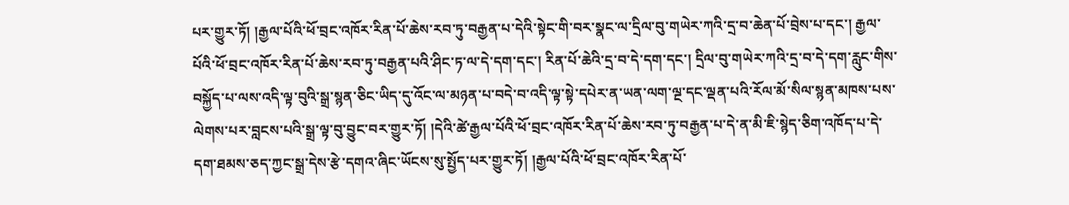པར་གྱུར་ཏོ། །རྒྱལ་པོའི་ཕོ་བྲང་འཁོར་རིན་པོ་ཆེས་རབ་ཏུ་བརྒྱན་པ་དེའི་སྟེང་གི་བར་སྣང་ལ་དྲིལ་བུ་གཡེར་ཀའི་དྲ་བ་ཆེན་པོ་བྲེས་པ་དང་། རྒྱལ་པོའི་ཕོ་བྲང་འཁོར་རིན་པོ་ཆེས་རབ་ཏུ་བརྒྱན་པའི་ཤིང་ཏ་ལ་དེ་དག་དང་། རིན་པོ་ཆེའི་དྲ་བ་དེ་དག་དང་། དྲིལ་བུ་གཡེར་ཀའི་དྲ་བ་དེ་དག་རླུང་གིས་བསྐྱོད་པ་ལས་འདི་ལྟ་བུའི་སྒྲ་སྙན་ཅིང་ཡིད་དུ་འོང་ལ་མཉན་པ་བདེ་བ་འདི་ལྟ་སྟེ་དཔེར་ན་ཡན་ལག་ལྔ་དང་ལྡན་པའི་རོལ་མོ་སིལ་སྙན་མཁས་པས་ལེགས་པར་བླངས་པའི་སྒྲ་ལྟ་བུ་བྱུང་བར་གྱུར་ཏོ། །དེའི་ཚེ་རྒྱལ་པོའི་ཕོ་བྲང་འཁོར་རིན་པོ་ཆེས་རབ་ཏུ་བརྒྱན་པ་དེ་ན་མི་ཇི་སྙེད་ཅིག་འཁོད་པ་དེ་དག་ཐམས་ཅད་ཀྱང་སྒྲ་དེས་རྩེ་དགའ་ཞིང་ཡོངས་སུ་སྤྱོད་པར་གྱུར་ཏོ། །རྒྱལ་པོའི་ཕོ་བྲང་འཁོར་རིན་པོ་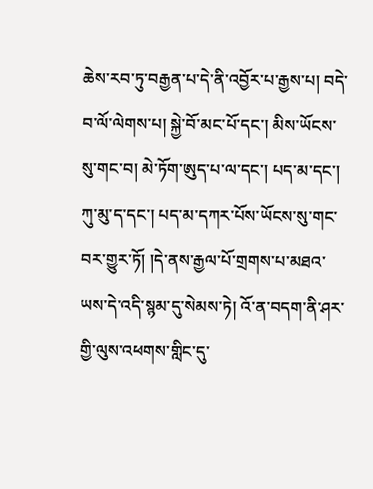ཆེས་རབ་ཏུ་བརྒྱན་པ་དེ་ནི་འབྱོར་པ་རྒྱས་པ། བདེ་བ་ལོ་ལེགས་པ། སྐྱེ་བོ་མང་པོ་དང་། མིས་ཡོངས་སུ་གང་བ། མེ་ཏོག་ཨུད་པ་ལ་དང་། པད་མ་དང་། ཀུ་མུ་ད་དང་། པད་མ་དཀར་པོས་ཡོངས་སུ་གང་བར་གྱུར་ཏོ། །དེ་ནས་རྒྱལ་པོ་གྲགས་པ་མཐའ་ཡས་དེ་འདི་སྙམ་དུ་སེམས་ཏེ། འོ་ན་བདག་ནི་ཤར་གྱི་ལུས་འཕགས་གླིང་དུ་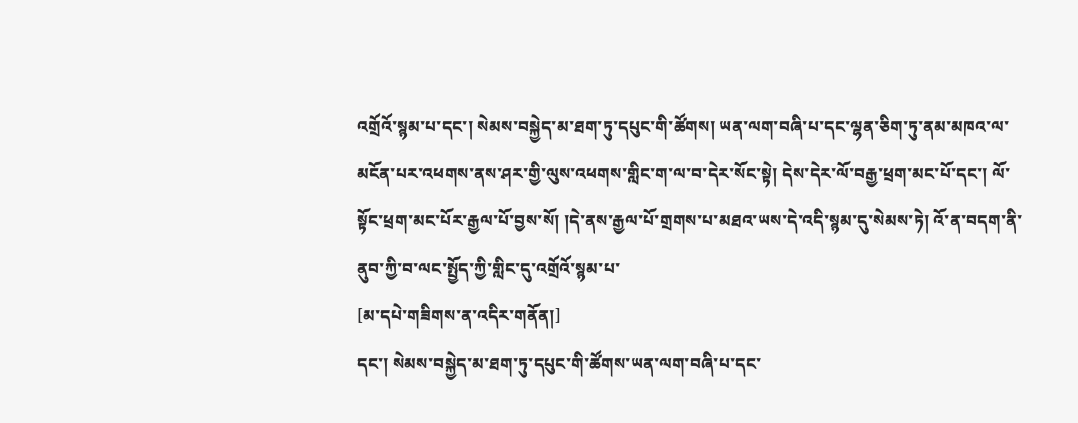འགྲོའོ་སྙམ་པ་དང་། སེམས་བསྐྱེད་མ་ཐག་ཏུ་དཔུང་གི་ཚོགས། ཡན་ལག་བཞི་པ་དང་ལྷན་ཅིག་ཏུ་ནམ་མཁའ་ལ་མངོན་པར་འཕགས་ནས་ཤར་གྱི་ལུས་འཕགས་གླིང་ག་ལ་བ་དེར་སོང་སྟེ། དེས་དེར་ལོ་བརྒྱ་ཕྲག་མང་པོ་དང་། ལོ་སྟོང་ཕྲག་མང་པོར་རྒྱལ་པོ་བྱས་སོ། །དེ་ནས་རྒྱལ་པོ་གྲགས་པ་མཐའ་ཡས་དེ་འདི་སྙམ་དུ་སེམས་ཏེ། འོ་ན་བདག་ནི་ནུབ་ཀྱི་བ་ལང་སྤྱོད་ཀྱི་གླིང་དུ་འགྲོའོ་སྙམ་པ་
[མ་དཔེ་གཟིགས་ན་འདིར་གནོན།]
དང་། སེམས་བསྐྱེད་མ་ཐག་ཏུ་དཔུང་གི་ཚོགས་ཡན་ལག་བཞི་པ་དང་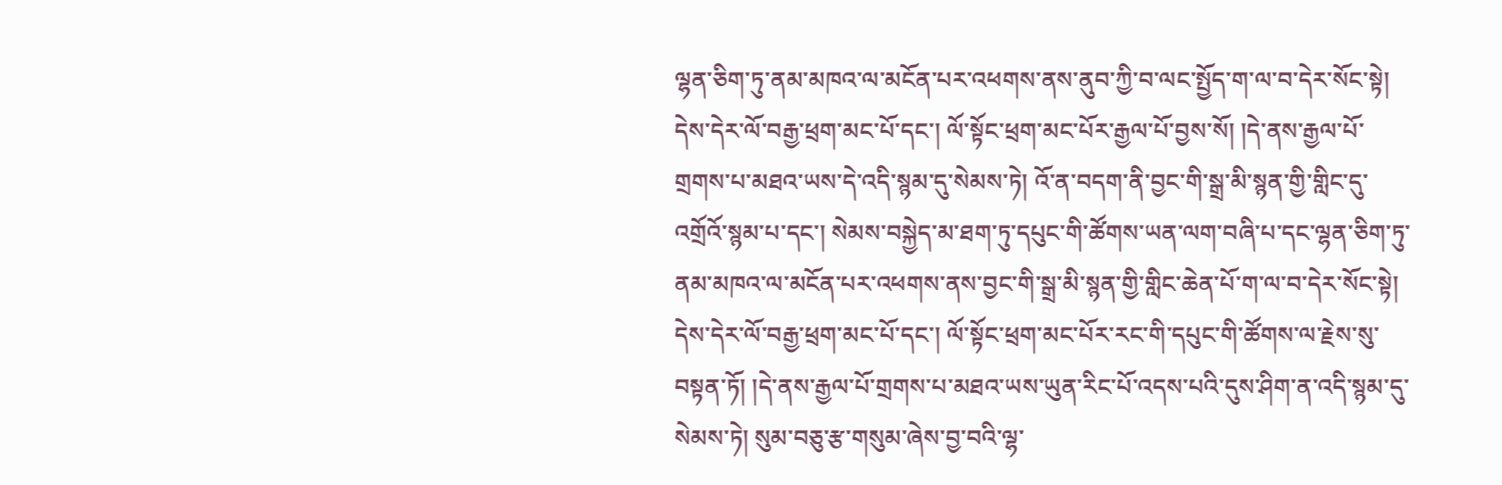ལྷན་ཅིག་ཏུ་ནམ་མཁའ་ལ་མངོན་པར་འཕགས་ནས་ནུབ་ཀྱི་བ་ལང་སྤྱོད་ག་ལ་བ་དེར་སོང་སྟེ། དེས་དེར་ལོ་བརྒྱ་ཕྲག་མང་པོ་དང་། ལོ་སྟོང་ཕྲག་མང་པོར་རྒྱལ་པོ་བྱས་སོ། །དེ་ནས་རྒྱལ་པོ་གྲགས་པ་མཐའ་ཡས་དེ་འདི་སྙམ་དུ་སེམས་ཏེ། འོ་ན་བདག་ནི་བྱང་གི་སྒྲ་མི་སྙན་གྱི་གླིང་དུ་འགྲོའོ་སྙམ་པ་དང་། སེམས་བསྐྱེད་མ་ཐག་ཏུ་དཔུང་གི་ཚོགས་ཡན་ལག་བཞི་པ་དང་ལྷན་ཅིག་ཏུ་ནམ་མཁའ་ལ་མངོན་པར་འཕགས་ནས་བྱང་གི་སྒྲ་མི་སྙན་གྱི་གླིང་ཆེན་པོ་ག་ལ་བ་དེར་སོང་སྟེ། དེས་དེར་ལོ་བརྒྱ་ཕྲག་མང་པོ་དང་། ལོ་སྟོང་ཕྲག་མང་པོར་རང་གི་དཔུང་གི་ཚོགས་ལ་རྗེས་སུ་བསྟན་ཏོ། །དེ་ནས་རྒྱལ་པོ་གྲགས་པ་མཐའ་ཡས་ཡུན་རིང་པོ་འདས་པའི་དུས་ཤིག་ན་འདི་སྙམ་དུ་སེམས་ཏེ། སུམ་བཅུ་རྩ་གསུམ་ཞེས་བྱ་བའི་ལྷ་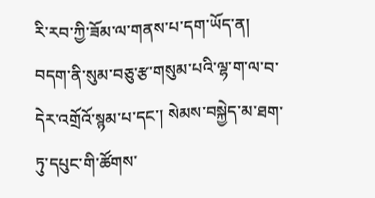རི་རབ་ཀྱི་ཟོམ་ལ་གནས་པ་དག་ཡོད་ན། བདག་ནི་སུམ་བཅུ་རྩ་གསུམ་པའི་ལྷ་ག་ལ་བ་དེར་འགྲོའོ་སྙམ་པ་དང་། སེམས་བསྐྱེད་མ་ཐག་ཏུ་དཔུང་གི་ཚོགས་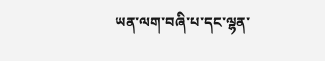ཡན་ལག་བཞི་པ་དང་ལྷན་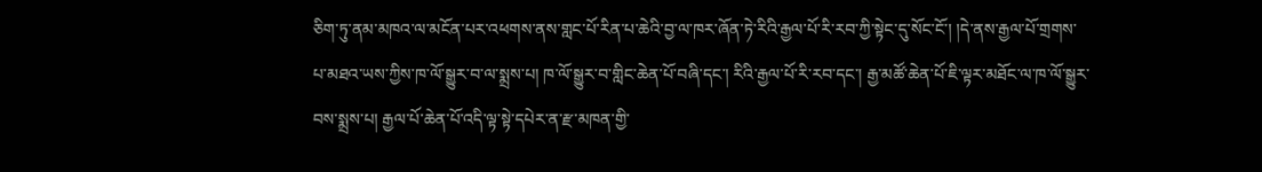ཅིག་ཏུ་ནམ་མཁའ་ལ་མངོན་པར་འཕགས་ནས་གླང་པོ་རིན་པ་ཆེའི་བྱ་ལ་ཁར་ཞོན་ཏེ་རིའི་རྒྱལ་པོ་རི་རབ་ཀྱི་སྟེང་དུ་སོང་ངོ་། །དེ་ནས་རྒྱལ་པོ་གྲགས་པ་མཐའ་ཡས་ཀྱིས་ཁ་ལོ་སྒྱུར་བ་ལ་སྨྲས་པ། ཁ་ལོ་སྒྱུར་བ་གླིང་ཆེན་པོ་བཞི་དང་། རིའི་རྒྱལ་པོ་རི་རབ་དང་། རྒྱ་མཚོ་ཆེན་པོ་ཇི་ལྟར་མཐོང་ལ་ཁ་ལོ་སྒྱུར་བས་སྨྲས་པ། རྒྱལ་པོ་ཆེན་པོ་འདི་ལྟ་སྟེ་དཔེར་ན་རྫ་མཁན་གྱི་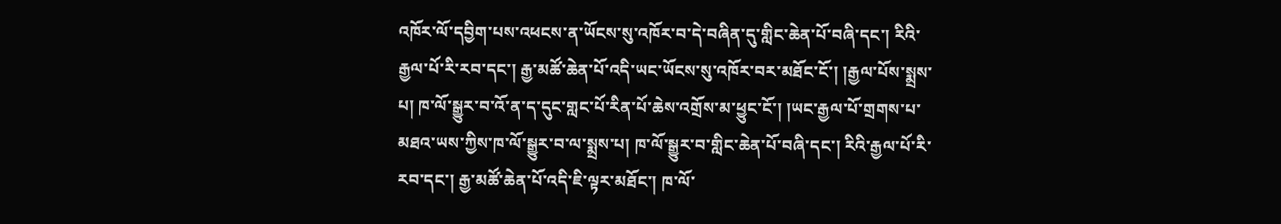འཁོར་ལོ་དབྱིག་པས་འཕངས་ན་ཡོངས་སུ་འཁོར་བ་དེ་བཞིན་དུ་གླིང་ཆེན་པོ་བཞི་དང་། རིའི་རྒྱལ་པོ་རི་རབ་དང་། རྒྱ་མཚོ་ཆེན་པོ་འདི་ཡང་ཡོངས་སུ་འཁོར་བར་མཐོང་ངོ་། །རྒྱལ་པོས་སྨྲས་པ། ཁ་ལོ་སྒྱུར་བ་འོ་ན་ད་དུང་གླང་པོ་རིན་པོ་ཆེས་འགྲོས་མ་ཕྱུང་ངོ་། །ཡང་རྒྱལ་པོ་གྲགས་པ་མཐའ་ཡས་ཀྱིས་ཁ་ལོ་སྒྱུར་བ་ལ་སྨྲས་པ། ཁ་ལོ་སྒྱུར་བ་གླིང་ཆེན་པོ་བཞི་དང་། རིའི་རྒྱལ་པོ་རི་རབ་དང་། རྒྱ་མཚོ་ཆེན་པོ་འདི་ཇི་ལྟར་མཐོང་། ཁ་ལོ་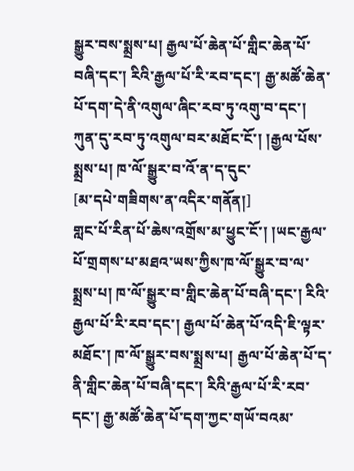སྒྱུར་བས་སྨྲས་པ། རྒྱལ་པོ་ཆེན་པོ་གླིང་ཆེན་པོ་བཞི་དང་། རིའི་རྒྱལ་པོ་རི་རབ་དང་། རྒྱ་མཚོ་ཆེན་པོ་དག་དེ་ནི་འགུལ་ཞིང་རབ་ཏུ་འགུ་བ་དང་། ཀུན་དུ་རབ་ཏུ་འགུལ་བར་མཐོང་ངོ་། །རྒྱལ་པོས་སྨྲས་པ། ཁ་ལོ་སྒྱུར་བ་འོ་ན་ད་དུང་
[མ་དཔེ་གཟིགས་ན་འདིར་གནོན།]
གླང་པོ་རིན་པོ་ཆེས་འགྲོས་མ་ཕྱུང་ངོ་། །ཡང་རྒྱལ་པོ་གྲགས་པ་མཐའ་ཡས་ཀྱིས་ཁ་ལོ་སྒྱུར་བ་ལ་སྨྲས་པ། ཁ་ལོ་སྒྱུར་བ་གླིང་ཆེན་པོ་བཞི་དང་། རིའི་རྒྱལ་པོ་རི་རབ་དང་། རྒྱལ་པོ་ཆེན་པོ་འདི་ཇི་ལྟར་མཐོང་། ཁ་ལོ་སྒྱུར་བས་སྨྲས་པ། རྒྱལ་པོ་ཆེན་པོ་ད་ནི་གླིང་ཆེན་པོ་བཞི་དང་། རིའི་རྒྱལ་པོ་རི་རབ་དང་། རྒྱ་མཚོ་ཆེན་པོ་དག་ཀྱང་གཡོ་བའམ་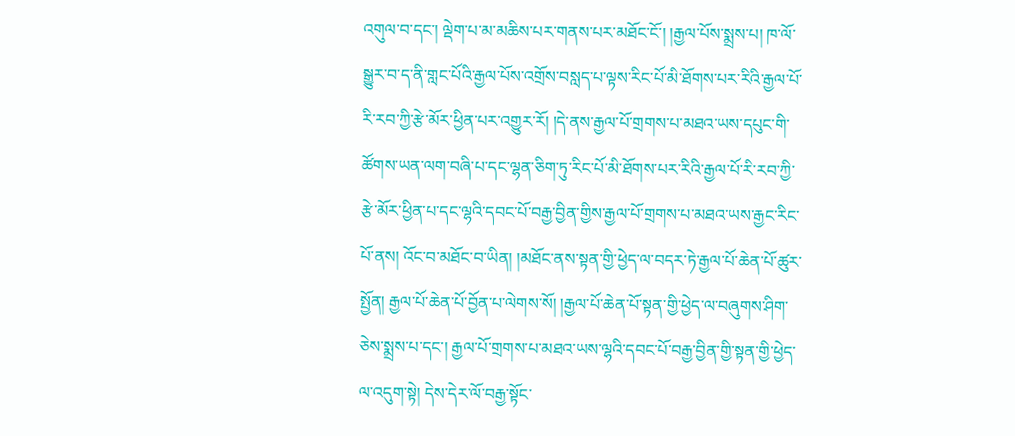འགུལ་བ་དང་། ལྡེག་པ་མ་མཆིས་པར་གནས་པར་མཐོང་ངོ་། །རྒྱལ་པོས་སྨྲས་པ། ཁ་ལོ་སྒྱུར་བ་ད་ནི་གླང་པོའི་རྒྱལ་པོས་འགྲོས་བསླད་པ་ལྟས་རིང་པོ་མི་ཐོགས་པར་རིའི་རྒྱལ་པོ་རི་རབ་ཀྱི་རྩེ་མོར་ཕྱིན་པར་འགྱུར་རོ། །དེ་ནས་རྒྱལ་པོ་གྲགས་པ་མཐའ་ཡས་དཔུང་གི་ཚོགས་ཡན་ལག་བཞི་པ་དང་ལྷན་ཅིག་ཏུ་རིང་པོ་མི་ཐོགས་པར་རིའི་རྒྱལ་པོ་རི་རབ་ཀྱི་རྩེ་མོར་ཕྱིན་པ་དང་ལྷའི་དབང་པོ་བརྒྱ་བྱིན་གྱིས་རྒྱལ་པོ་གྲགས་པ་མཐའ་ཡས་རྒྱང་རིང་པོ་ནས། འོང་བ་མཐོང་བ་ཡིན། །མཐོང་ནས་སྟན་གྱི་ཕྱེད་ལ་བདར་ཏེ་རྒྱལ་པོ་ཆེན་པོ་ཚུར་སྤྱོན། རྒྱལ་པོ་ཆེན་པོ་བྱོན་པ་ལེགས་སོ། །རྒྱལ་པོ་ཆེན་པོ་སྟན་གྱི་ཕྱེད་ལ་བཞུགས་ཤིག་ཅེས་སྨྲས་པ་དང་། རྒྱལ་པོ་གྲགས་པ་མཐའ་ཡས་ལྷའི་དབང་པོ་བརྒྱ་བྱིན་གྱི་སྟན་གྱི་ཕྱེད་ལ་འདུག་སྟེ། དེས་དེར་ལོ་བརྒྱ་སྟོང་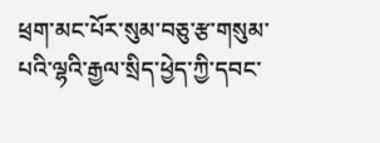ཕྲག་མང་པོར་སུམ་བཅུ་རྩ་གསུམ་པའི་ལྷའི་རྒྱལ་སྲིད་ཕྱེད་ཀྱི་དབང་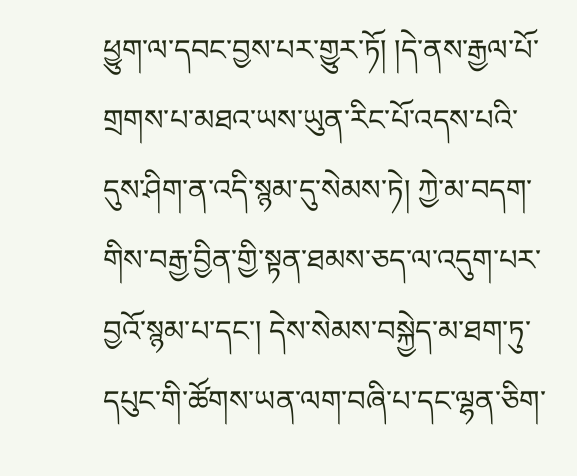ཕྱུག་ལ་དབང་བྱས་པར་གྱུར་ཏོ། །དེ་ནས་རྒྱལ་པོ་གྲགས་པ་མཐའ་ཡས་ཡུན་རིང་པོ་འདས་པའི་དུས་ཤིག་ན་འདི་སྙམ་དུ་སེམས་ཏེ། ཀྱེ་མ་བདག་གིས་བརྒྱ་བྱིན་གྱི་སྟན་ཐམས་ཅད་ལ་འདུག་པར་བྱའོ་སྙམ་པ་དང་། དེས་སེམས་བསྐྱེད་མ་ཐག་ཏུ་དཔུང་གི་ཚོགས་ཡན་ལག་བཞི་པ་དང་ལྷན་ཅིག་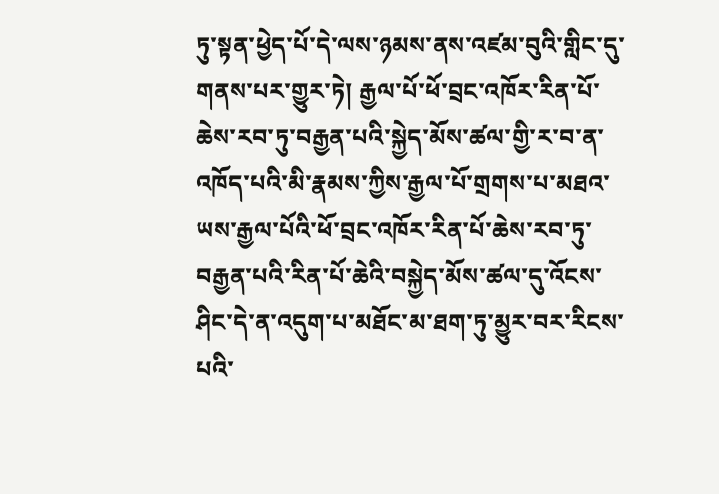ཏུ་སྟན་ཕྱེད་པོ་དེ་ལས་ཉམས་ནས་འཛམ་བུའི་གླིང་དུ་གནས་པར་གྱུར་ཏེ། རྒྱལ་པོ་ཕོ་བྲང་འཁོར་རིན་པོ་ཆེས་རབ་ཏུ་བརྒྱན་པའི་སྐྱེད་མོས་ཚལ་གྱི་ར་བ་ན་འཁོད་པའི་མི་རྣམས་ཀྱིས་རྒྱལ་པོ་གྲགས་པ་མཐའ་ཡས་རྒྱལ་པོའི་ཕོ་བྲང་འཁོར་རིན་པོ་ཆེས་རབ་ཏུ་བརྒྱན་པའི་རིན་པོ་ཆེའི་བསྐྱེད་མོས་ཚལ་དུ་འོངས་ཤིང་དེ་ན་འདུག་པ་མཐོང་མ་ཐག་ཏུ་མྱུར་བར་རིངས་པའི་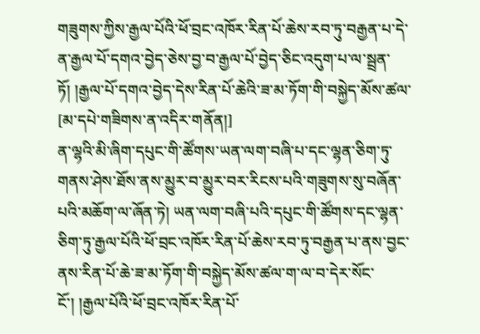གཟུགས་ཀྱིས་རྒྱལ་པོའི་ཕོ་བྲང་འཁོར་རིན་པོ་ཆེས་རབ་ཏུ་བརྒྱན་པ་དེ་ན་རྒྱལ་པོ་དགའ་བྱེད་ཅེས་བྱ་བ་རྒྱལ་པོ་བྱེད་ཅིང་འདུག་པ་ལ་སྦྲན་ཏོ། །རྒྱལ་པོ་དགའ་བྱེད་དེས་རིན་པོ་ཆེའི་ཟ་མ་ཏོག་གི་བསྐྱེད་མོས་ཚལ་
[མ་དཔེ་གཟིགས་ན་འདིར་གནོན།]
ན་ལྷའི་མི་ཞིག་དཔུང་གི་ཚོགས་ཡན་ལག་བཞི་པ་དང་ལྷན་ཅིག་ཏུ་གནས་ཤེས་ཐོས་ནས་མྱུར་བ་མྱུར་བར་རིངས་པའི་གཟུགས་སུ་བཞོན་པའི་མཆོག་ལ་ཞོན་ཏེ། ཡན་ལག་བཞི་པའི་དཔུང་གི་ཚོགས་དང་ལྷན་ཅིག་ཏུ་རྒྱལ་པོའི་ཕོ་བྲང་འཁོར་རིན་པོ་ཆེས་རབ་ཏུ་བརྒྱན་པ་ནས་བྱང་ནས་རིན་པོ་ཆེ་ཟ་མ་ཏོག་གི་བསྐྱེད་མོས་ཚལ་ག་ལ་བ་དེར་སོང་ངོ་། །རྒྱལ་པོའི་ཕོ་བྲང་འཁོར་རིན་པོ་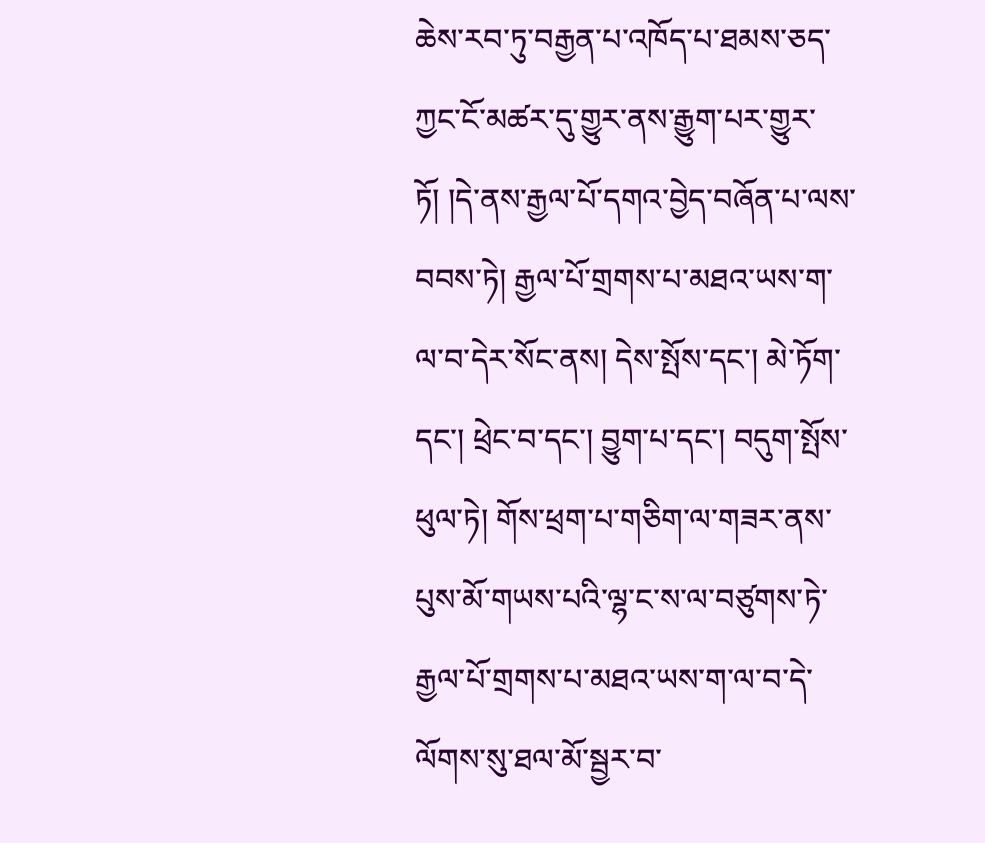ཆེས་རབ་ཏུ་བརྒྱན་པ་འཁོད་པ་ཐམས་ཅད་ཀྱང་ངོ་མཚར་དུ་གྱུར་ནས་རྒྱུག་པར་གྱུར་ཏོ། །དེ་ནས་རྒྱལ་པོ་དགའ་བྱེད་བཞོན་པ་ལས་བབས་ཏེ། རྒྱལ་པོ་གྲགས་པ་མཐའ་ཡས་ག་ལ་བ་དེར་སོང་ནས། དེས་སྤོས་དང་། མེ་ཏོག་དང་། ཕྲེང་བ་དང་། བྱུག་པ་དང་། བདུག་སྤོས་ཕུལ་ཏེ། གོས་ཕྲག་པ་གཅིག་ལ་གཟར་ནས་པུས་མོ་གཡས་པའི་ལྷ་ང་ས་ལ་བཙུགས་ཏེ་རྒྱལ་པོ་གྲགས་པ་མཐའ་ཡས་ག་ལ་བ་དེ་ལོགས་སུ་ཐལ་མོ་སྦྱར་བ་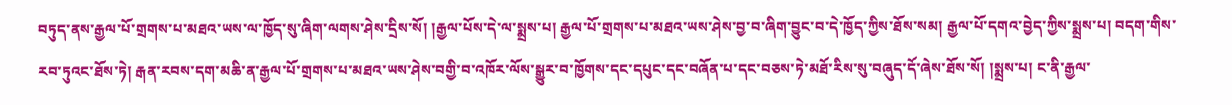བཏུད་ནས་རྒྱལ་པོ་གྲགས་པ་མཐའ་ཡས་ལ་ཁྱོད་སུ་ཞིག་ལགས་ཤེས་དྲིས་སོ། །རྒྱལ་པོས་དེ་ལ་སྨྲས་པ། རྒྱལ་པོ་གྲགས་པ་མཐའ་ཡས་ཤེས་བྱ་བ་ཞིག་བྱུང་བ་དེ་ཁྱོད་ཀྱིས་ཐོས་སམ། རྒྱལ་པོ་དགའ་བྱེད་ཀྱིས་སྨྲས་པ། བདག་གིས་རབ་ཏུའང་ཐོས་ཏེ། རྒན་རབས་དག་མཆི་ན་རྒྱལ་པོ་གྲགས་པ་མཐའ་ཡས་ཤེས་བགྱི་བ་འཁོར་ལོས་སྒྱུར་བ་ཁྱོགས་དང་དཔུང་དང་བཞོན་པ་དང་བཅས་ཏེ་མཐོ་རིས་སུ་བཞུད་དོ་ཞེས་ཐོས་སོ། །སྨྲས་པ། ང་ནི་རྒྱལ་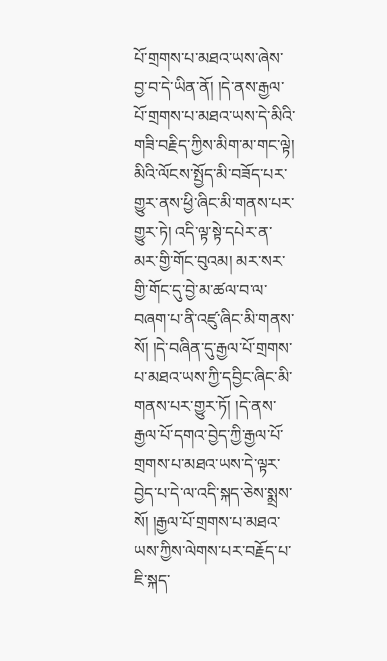པོ་གྲགས་པ་མཐའ་ཡས་ཞེས་བྱ་བ་དེ་ཡིན་ནོ། །དེ་ནས་རྒྱལ་པོ་གྲགས་པ་མཐའ་ཡས་དེ་མིའི་གཟི་བརྗིད་ཀྱིས་མིག་མ་གང་ལྟེ། མིའི་ལོངས་སྤྱོད་མི་བཟོད་པར་གྱུར་ནས་ཕྱི་ཞིང་མི་གནས་པར་གྱུར་ཏེ། འདི་ལྟ་སྟེ་དཔེར་ན་མར་གྱི་གོང་བུའམ། མར་སར་གྱི་གོང་དུ་བྱེ་མ་ཚལ་བ་ལ་བཞག་པ་ནི་འཛུ་ཞིང་མི་གནས་སོ། །དེ་བཞིན་དུ་རྒྱལ་པོ་གྲགས་པ་མཐའ་ཡས་ཀྱི་དབྱིང་ཞིང་མི་གནས་པར་གྱུར་ཏོ། །དེ་ནས་རྒྱལ་པོ་དགའ་བྱེད་ཀྱི་རྒྱལ་པོ་གྲགས་པ་མཐའ་ཡས་དེ་ལྟར་བྱེད་པ་དེ་ལ་འདི་སྐད་ཅེས་སྨྲས་སོ། །རྒྱལ་པོ་གྲགས་པ་མཐའ་ཡས་ཀྱིས་ལེགས་པར་བརྗོད་པ་ཇི་སྐད་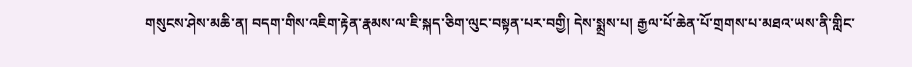གསུངས་ཤེས་མཆི་ན། བདག་གིས་འཇིག་རྟེན་རྣམས་ལ་ཇི་སྐད་ཅིག་ལུང་བསྟན་པར་བགྱི། དེས་སྨྲས་པ། རྒྱལ་པོ་ཆེན་པོ་གྲགས་པ་མཐའ་ཡས་ནི་གླིང་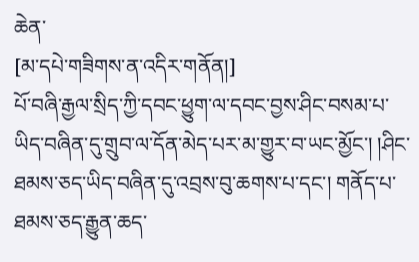ཆེན་
[མ་དཔེ་གཟིགས་ན་འདིར་གནོན།]
པོ་བཞི་རྒྱལ་སྲིད་ཀྱི་དབང་ཕྱུག་ལ་དབང་བྱས་ཤིང་བསམ་པ་ཡིད་བཞིན་དུ་གྲུབ་ལ་དོན་མེད་པར་མ་གྱུར་བ་ཡང་མྱོང་། །ཤིང་ཐམས་ཅད་ཡིད་བཞིན་དུ་འབྲས་བུ་ཆགས་པ་དང་། གནོད་པ་ཐམས་ཅད་རྒྱུན་ཆད་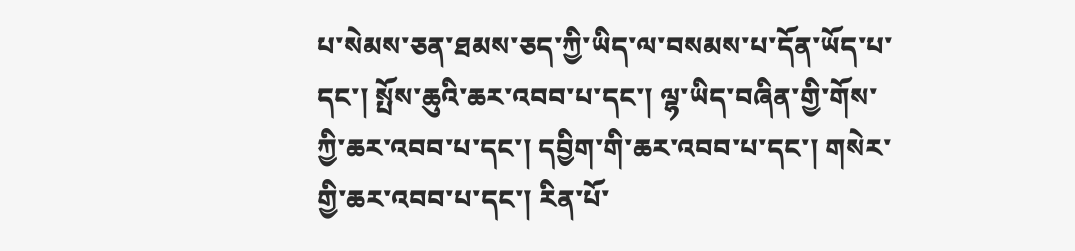པ་སེམས་ཅན་ཐམས་ཅད་ཀྱི་ཡིད་ལ་བསམས་པ་དོན་ཡོད་པ་དང་། སྤོས་ཆུའི་ཆར་འབབ་པ་དང་། ལྷ་ཡིད་བཞིན་གྱི་གོས་ཀྱི་ཆར་འབབ་པ་དང་། དབྱིག་གི་ཆར་འབབ་པ་དང་། གསེར་གྱི་ཆར་འབབ་པ་དང་། རིན་པོ་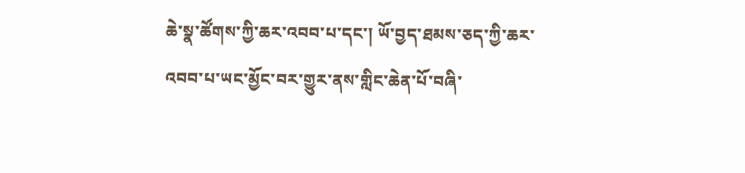ཆེ་སྣ་ཚོགས་ཀྱི་ཆར་འབབ་པ་དང་། ཡོ་བྱད་ཐམས་ཅད་ཀྱི་ཆར་འབབ་པ་ཡང་མྱོང་བར་གྱུར་ནས་གླིང་ཆེན་པོ་བཞི་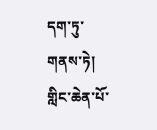དག་ཏུ་གནས་ཏེ། གླིང་ཆེན་པོ་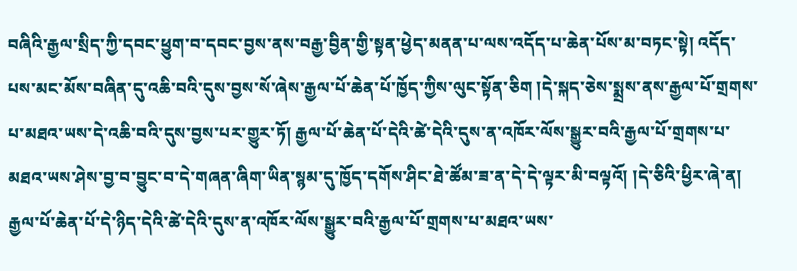བཞིའི་རྒྱལ་སྲིད་ཀྱི་དབང་ཕྱུག་བ་དབང་བྱས་ནས་བརྒྱ་བྱིན་གྱི་སྟན་ཕྱེད་མནན་པ་ལས་འདོད་པ་ཆེན་པོས་མ་བཏང་སྟེ། འདོད་པས་མང་མོས་བཞིན་དུ་འཆི་བའི་དུས་བྱས་སོ་ཞེས་རྒྱལ་པོ་ཆེན་པོ་ཁྱོད་ཀྱིས་ལུང་སྟོན་ཅིག །དེ་སྐད་ཅེས་སྨྲས་ནས་རྒྱལ་པོ་གྲགས་པ་མཐའ་ཡས་དེ་འཆི་བའི་དུས་བྱས་པར་གྱུར་ཏོ། རྒྱལ་པོ་ཆེན་པོ་དེའི་ཚེ་དེའི་དུས་ན་འཁོར་ལོས་སྒྱུར་བའི་རྒྱལ་པོ་གྲགས་པ་མཐའ་ཡས་ཤེས་བྱ་བ་བྱུང་བ་དེ་གཞན་ཞིག་ཡིན་སྙམ་དུ་ཁྱོད་དགོས་ཤིང་ཐེ་ཚོམ་ཟ་ན་དེ་དེ་ལྟར་མི་བལྟའོ། །དེ་ཅིའི་ཕྱིར་ཞེ་ན། རྒྱལ་པོ་ཆེན་པོ་དེ་ཉིད་དེའི་ཚེ་དེའི་དུས་ན་འཁོར་ལོས་སྒྱུར་བའི་རྒྱལ་པོ་གྲགས་པ་མཐའ་ཡས་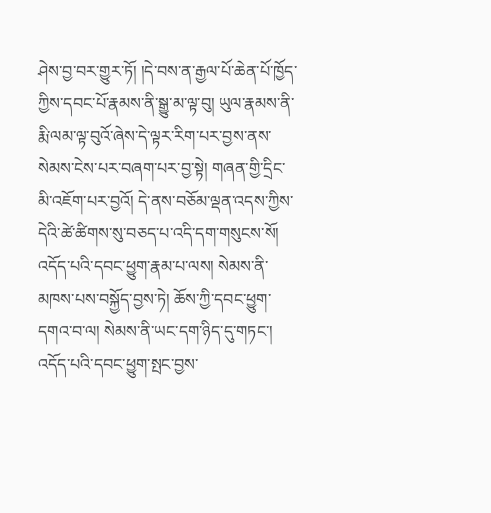ཤེས་བྱ་བར་གྱུར་ཏོ། །དེ་བས་ན་རྒྱལ་པོ་ཆེན་པོ་ཁྱོད་ཀྱིས་དབང་པོ་རྣམས་ནི་སྒྱུ་མ་ལྟ་བུ། ཡུལ་རྣམས་ནི་རྨི་ལམ་ལྟ་བུའོ་ཞེས་དེ་ལྟར་རིག་པར་བྱས་ནས་སེམས་ངེས་པར་བཞག་པར་བྱ་སྟེ། གཞན་གྱི་དྲིང་མི་འཇོག་པར་བྱའོ། དེ་ནས་བཅོམ་ལྡན་འདས་ཀྱིས་དེའི་ཚེ་ཚིགས་སུ་བཅད་པ་འདི་དག་གསུངས་སོ། འདོད་པའི་དབང་ཕྱུག་རྣམ་པ་ལས། སེམས་ནི་མཁས་པས་བསྐྱོད་བྱས་ཏེ། ཆོས་ཀྱི་དབང་ཕྱུག་དགའ་བ་ལ། སེམས་ནི་ཡང་དག་ཉིད་དུ་གཏང་། འདོད་པའི་དབང་ཕྱུག་སྤང་བྱས་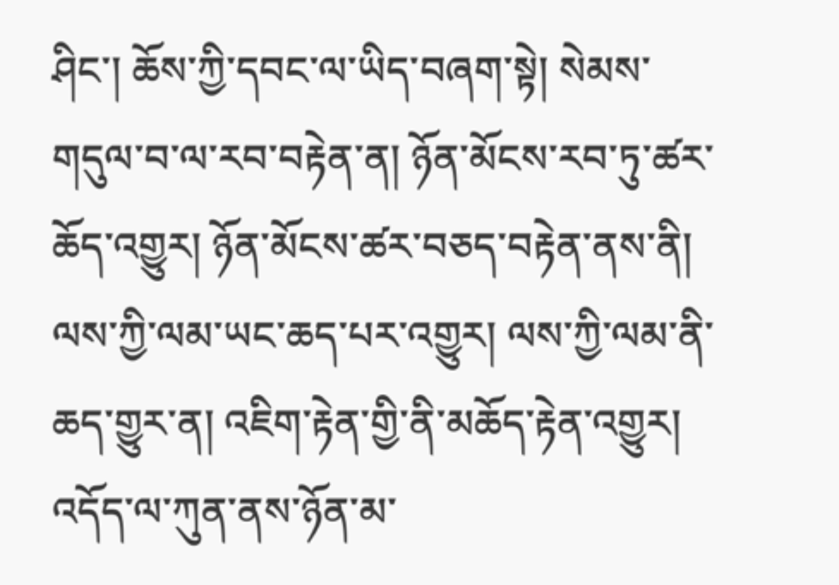ཤིང་། ཆོས་ཀྱི་དབང་ལ་ཡིད་བཞག་སྟེ། སེམས་གདུལ་བ་ལ་རབ་བརྟེན་ན། ཉོན་མོངས་རབ་ཏུ་ཚར་ཆོད་འགྱུར། ཉོན་མོངས་ཚར་བཅད་བརྟེན་ནས་ནི། ལས་ཀྱི་ལམ་ཡང་ཆད་པར་འགྱུར། ལས་ཀྱི་ལམ་ནི་ཆད་གྱུར་ན། འཇིག་རྟེན་གྱི་ནི་མཆོད་རྟེན་འགྱུར། འདོད་ལ་ཀུན་ནས་ཉོན་མ་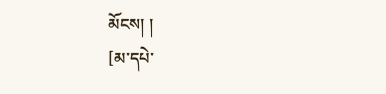མོངས། །
[མ་དཔེ་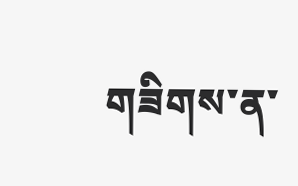གཟིགས་ན་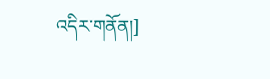འདིར་གནོན།]